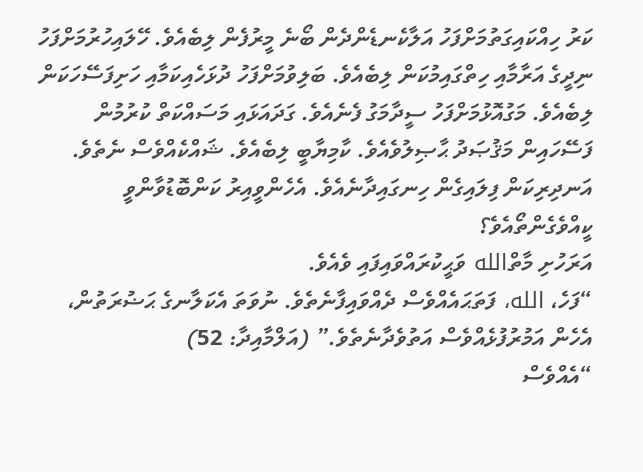ކަރު ހިއްކައިގަތުމަށްފަހު އަލާކެނޑެންދެން ބޯނެ މީރުފެން ލިބެއެވެ. ހޭލައިހުރުމަށްފަހު ނިދީގެ އަރާމާއި ހިތްގައިމުކަން ލިބެއެވެ. ބަލިވުމަށްފަހު ދުޅަހެއިކަމާއި ހަށިފަސޭހަކަން ލިބެއެވެ. މަގުއޮޅުމަށްފަހު ސީދާމަގު ފެނެއެވެ. ގަދައަޅައި މަސައްކަތް ކުރުމުން ފަސޭހައިން މަޤުޞަދު ޙާޞިލުވެއެވެ. ކާމިޔާބީ ލިބެއެވެ. ޝައްކެއްވެސް ނެތެވެ. އަނދިރިކަން ފިލައިގެން ހިނގައިދާނެއެވެ. އެހެންވީއިރު ކަންބޮޑުވާންވީ ކީއްވެގެންތޯއެވެ؟
އަރަހުށި މާތްالله ވަޙީކުރައްވައިފައި ވެއެވެ.
“ފަހެ، الله، ފަތަޙައެއްވެސް ދެއްވައިފާނެތެވެ. ނުވަތަ އެކަލާނގެ ޙަޟުރަތުން، އެހެން އަމުރުފުޅެއްވެސް އަތުވެދާނެތެވެ.” (އަލްމާއިދާ: 52)
“އެއްވެސް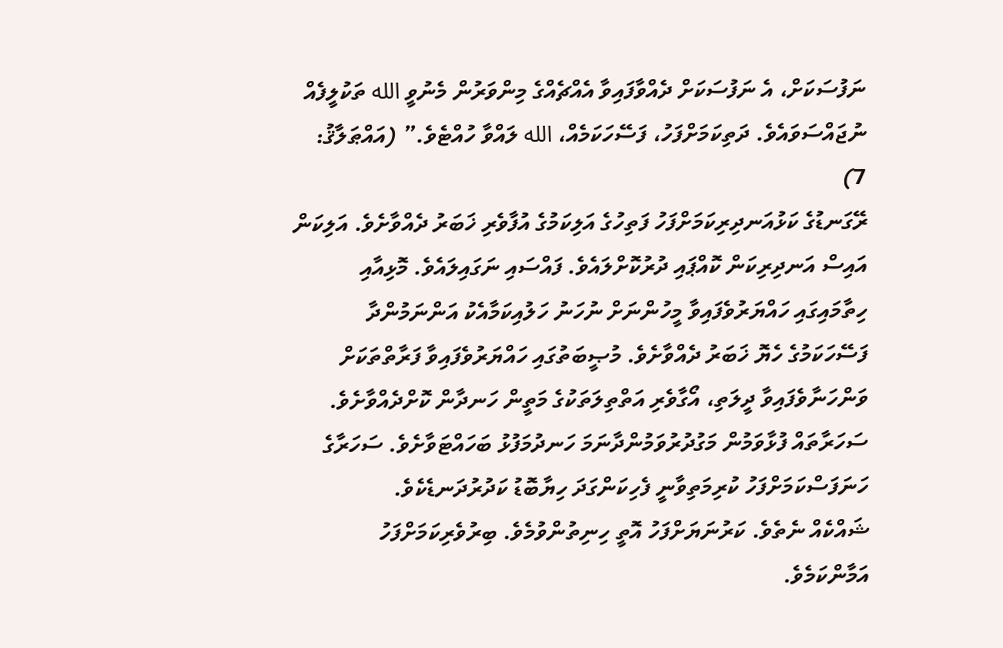ނަފުސަކަށް، އެ ނަފުސަކަށް ދެއްވާފައިވާ އެއްޗެއްގެ މިންވަރުން މެނުވީ الله ތަކުލީފެއް ނުޖައްސަވައެވެ. ދަތިކަމަށްފަހު، ފަސޭހަކަމެއް، الله ލައްވާ ހުއްޓެވެ.” (އައްޠަލާޤު: 7)
ރޭގަނޑުގެ ކަޅުއަނދިރިކަމަށްފަހު ފަތިހުގެ އަލިކަމުގެ އުފާވެރި ޚަބަރު ދެއްވާށެވެ. އަލިކަން އައިސް އަނދިރިކަން ކޮއްޕައި ދުރުކޮށްލައެވެ. ފައްސައި ނަގައިލައެވެ. މޮޅިއާއި ހިތާމައިގައި ހައްޔަރުވެފައިވާ މީހުންނަށް ނުހަނު ހަލުއިކަމާއެކު އަންނަމުންދާ ފަސޭހަކަމުގެ ހެޔޮ ޚަބަރު ދެއްވާށެވެ. މުޞީބަތުގައި ހައްޔަރުވެފައިވާ ފަރާތްތަކަށް ވަންހަނާވެފައިވާ ދީލަތި، އޯގާވެރި އަތްތިލަތަކުގެ މަތީން ހަނދާން ކޮށްދެއްވާށެވެ. ސަހަރާތައް ފުޅާވަމުން މަގުދުރުވަމުންދާނަމަ ހަނދުމަފުޅު ބަހައްޓަވާށެވެ. ސަހަރާގެ ހަނަފަސްކަމަށްފަހު ކުރިމަތިވާނީ ފެހިކަންގަދަ ހިޔާބޮޑު ކަދުރުދަނޑެކެވެ.
ޝައްކެއް ނެތެވެ. ކަރުނަޔަށްފަހު އޮތީ ހިނިތުންވުމެވެ. ބިރުވެރިކަމަށްފަހު އަމާންކަމެވެ.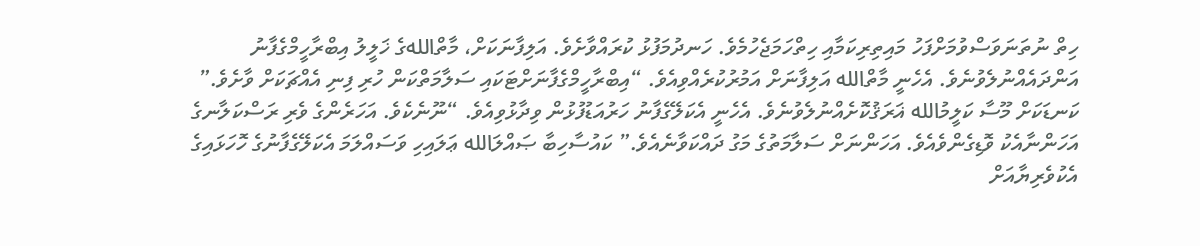ހިތް ނުތަނަވަސްވުމަށްފަހު މައިތިރިކަމާއި ހިތްހަމަޖެހުމެވެ. ހަނދުމަފުޅު ކުރައްވާށެވެ. އަލިފާނަކަށް، މާތްاللهގެ ޚަލީލު އިބްރާހީމްގެފާނު އަންދައެއްނުލެވުނެވެ. އެހެނީ މާތްالله އަލިފާނަށް އަމުރުކުރެއްވިއެވެ. “އިބްރާހީމްގެފާނަށްޓަކައި ސަލާމަތްކަން ހުރި ފިނި އެއްޗަކަށް ވާށެވެ.” ކަނޑަކަށް މޫސާ ކަލީމުالله ޣަރަޤުކޮށެއްނުލެވުނެވެ. އެހެނީ އެކަލޭގެފާނު ހަރުއަޑުފުޅުން ވިދާޅުވިއެވެ. “ނޫނެކެވެ. އަހަރެންގެ ވެރި ރަސްކަލާނގެ އަހަންނާއެކު ވޮޑިގެންވެއެވެ. އަހަންނަށް ސަލާމަތުގެ މަގު ދައްކަވާނެއެވެ.” ކައުސާހިބާ ޞައްލަالله ޢަލައިހި ވަސައްލަމަ އެކަލޭގެފާނުގެ ހޮހަޅައިގެ އެކުވެރިޔާއަށް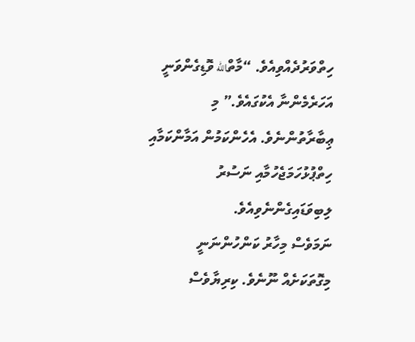ހިތްވަރުދެއްވިއެވެ. “މާތްالله ވޮޑިގެންވަނީ އަހަރެމެންނާ އެކުގައެވެ.” މި ޢިބާރާތުންނެވެ. އެހެންކަމުން އަމާންކަމާއި ހިތްޕުޅުހަމަޖެހުމާއި ނަސުރު ލިބިވަޑައިގެންނެވިއެވެ.
ނަމަވެސް މިހާރު ކަންހުންނަނީ މިގޮތަކަށެއް ނޫނެވެ. ކިރިޔާވެސް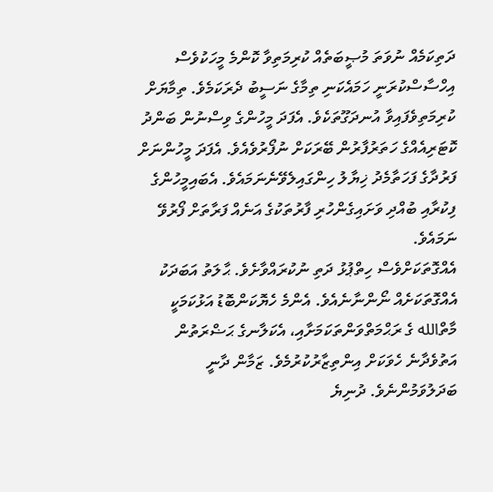ދަތިކަމެއް ނުވަތަ މުޞީބަތެއް ކުރިމަތިވާ ކޮންމެ މީހަކުވެސް އިހްސާސްކުރަނީ ހަމައެކަނި ތިމާގެ ނަސީބު ދެރަކަމެވެ. ތިމާޔަށް ކުރިމަތިވެފައިވާ އުނދަގޫތަކެވެ. އެފަދަ މީހުންގެ ވިސްނުން ބަންދު ކޮޓަރިއެއްގެ ހަތަރުފާރުން ބޭރަކަށް ނުފޯރުވެއެވެ. އެފަދަ މީހުންނަށް ފަރުދާގެ ފަހަތާމެދު ޚިޔާލު ހިންގައިލެވޭނެނަމައެވެ. އެބައިމީހުންގެ ފިކުރާއި ބުއްދި ވަށައިގެންހުރި ފާރުތަކުގެ އަނެއް ފަރާތަށް ފޯރުވޭ ނަމައެވެ.
އެއްގޮތަކަށްވެސް ހިތްޕުޅު ދަތި ނުކުރައްވާށެވެ. ޙާލަތު އަބަދަކު އެއްގޮތަކަށެއް ނޯންނާނެއެވެ. އެންމެ ހެޔޮކަންބޮޑު އަޅުކަމަކީ މާތްالله ގެ ރަޙްމަތްވަންތަކަމަށާއި، އެކަލާނގެ ޙަޟްރަތުން އަތުވެދާނެ ހެވަކަށް އިންތިޒާރުކުރުމެވެ. ޒަމާން ދާނީ ބަދަލުވަމުންނެވެ. ދުނިޔެ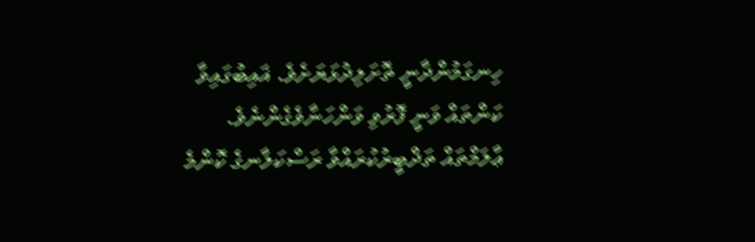ހިނގަމުންދާނީ ތޮށަލިދުޅަޔަށެވެ. ޣައިބުގައިވާ ކަންތައް ވަނީ ފޮރުވި ވަންހަނާވެގެންނެވެ. ޢާލަމްތައް ތަދްބީރުކުރައްވާ ރަސްކަލާނގެ ކޮންމެ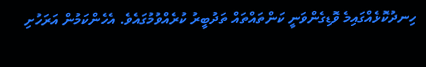ހިނދުކޮޅެއްގައިމެ ވޮޑިގެންވަނީ ކަންތައްތައް ތަދުބީރު ކުރެއްވުމުގައެވެ. އެހެންކަމުން އަރަހުށި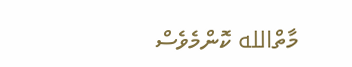މާތްالله ކޮންމެވެސް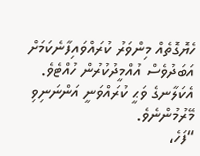ހެޔޮގޮތެއް މިންވަރު ކުރައްވައިފާނެކަމަށް އަބަދުވެސް އުއްމީދުކުރުން ހުއްޓެވެ. އެކަލާނގެ ވަޙީ ކުރައްވަނީ އަންނަނިވި މޭރުމުންނެވެ.
“ފަހެ،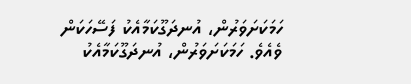ހަމަކަށަވަރުން، އުނދަގޫކަމާއެކު ފަސޭހަކަން ވެއެވެ. ހަމަކަށަވަރުން، އުނދަގޫކަމާއެކު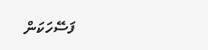ފަސޭހަކަން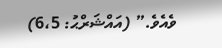ވެއެވެ.” (އައްޝަރްޙު: 6،5)